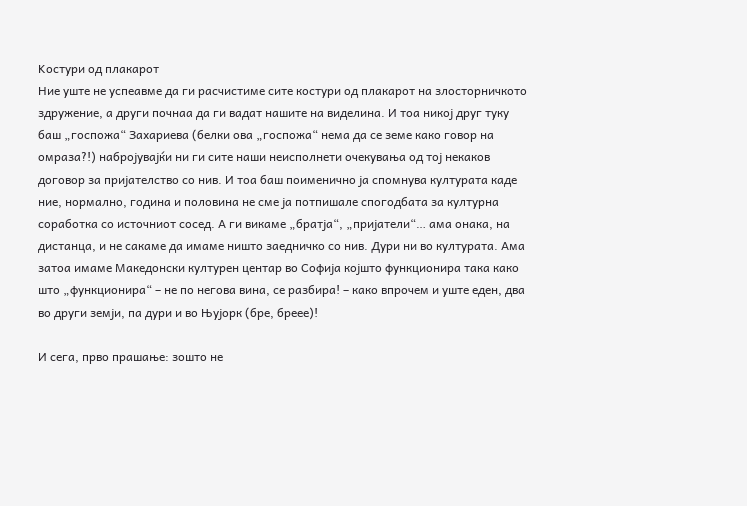Koстури од плакарот
Ние уште не успеавме да ги расчистиме сите костури од плакарот на злосторничкото здружение, а други почнаа да ги вадат нашите на виделина. И тоа никој друг туку баш „госпожа“ Захариева (белки ова „госпожа“ нема да се земе како говор на омраза?!) набројувајќи ни ги сите наши неисполнети очекувања од тој некаков договор за пријателство со нив. И тоа баш поименично ја спомнува културата каде ние, нормално, година и половина не сме ја потпишале спогодбата за културна соработка со источниот сосед. А ги викаме „братја“, „пријатели“… ама онака, на дистанца, и не сакаме да имаме ништо заедничко со нив. Дури ни во културата. Ама затоа имаме Македонски културен центар во Софија којшто функционира така како што „функционира“ – не по негова вина, се разбира! – како впрочем и уште еден, два во други земји, па дури и во Њујорк (бре, бреее)!

И сега, прво прашање: зошто не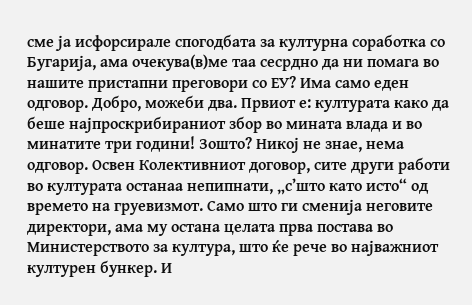сме ја исфорсирале спогодбата за културна соработка со Бугарија, ама очекува(в)ме таа сесрдно да ни помага во нашите пристапни преговори со ЕУ? Има само еден одговор. Добро, можеби два. Првиот е: културата како да беше најпроскрибираниот збор во мината влада и во минатите три години! Зошто? Никој не знае, нема одговор. Освен Колективниот договор, сите други работи во културата останаа непипнати, „с’што като исто“ од времето на груевизмот. Само што ги сменија неговите директори, ама му остана целата прва постава во Министерството за култура, што ќе рече во најважниот културен бункер. И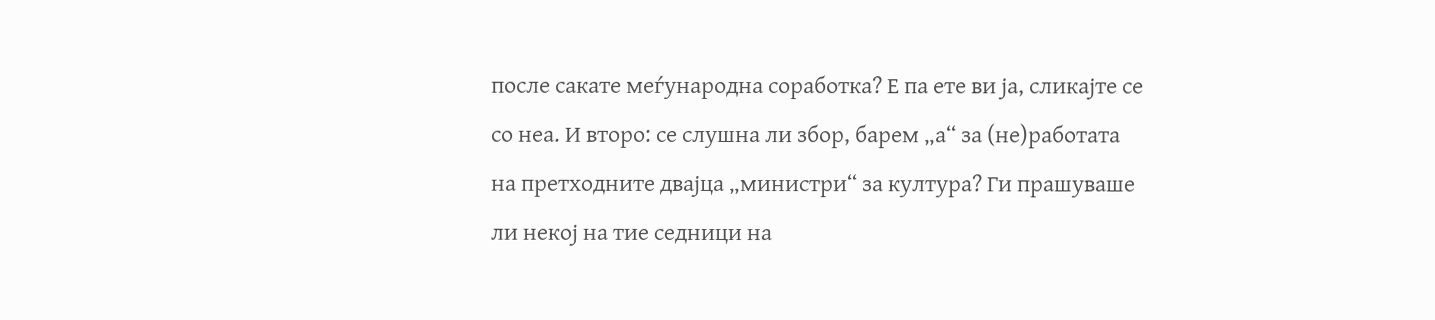после сакате меѓународна соработка? Е па ете ви ја, сликајте се со неа. И второ: се слушна ли збор, барем „а“ за (не)работата на претходните двајца „министри“ за култура? Ги прашуваше ли некој на тие седници на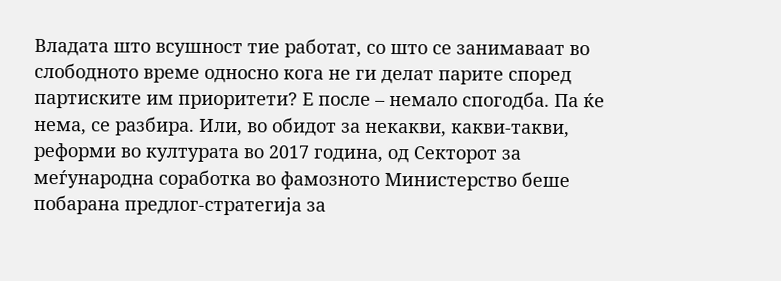Владата што всушност тие работат, со што се занимаваат во слободното време односно кога не ги делат парите според партиските им приоритети? Е после – немало спогодба. Па ќе нема, се разбира. Или, во обидот за некакви, какви-такви, реформи во културата во 2017 година, од Секторот за меѓународна соработка во фамозното Министерство беше побарана предлог-стратегија за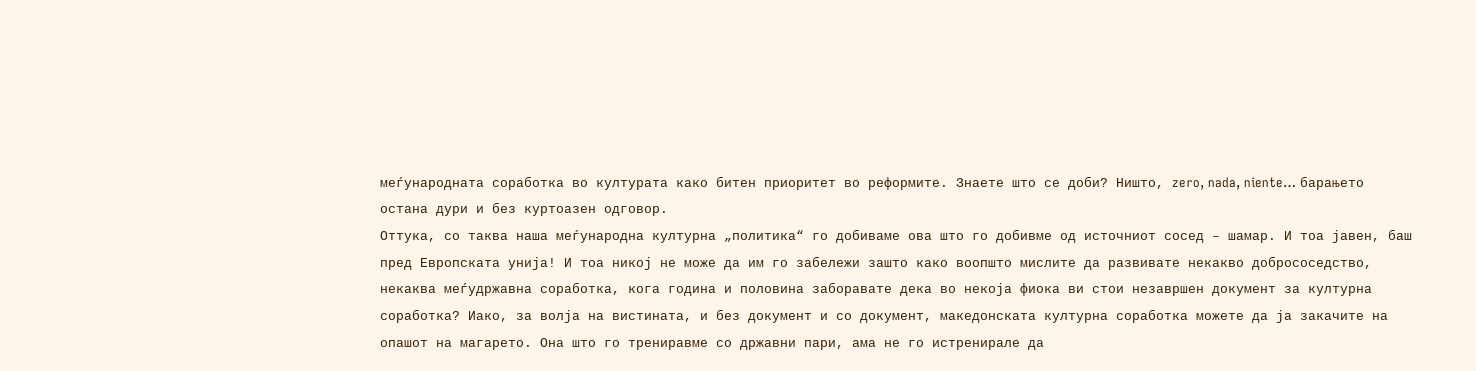меѓународната соработка во културата како битен приоритет во реформите. Знаете што се доби? Ништо, zero, nada, niente… барањето остана дури и без куртоазен одговор.
Оттука, со таква наша меѓународна културна „политика“ го добиваме ова што го добивме од источниот сосед – шамар. И тоа јавен, баш пред Европската унија! И тоа никој не може да им го забележи зашто како воопшто мислите да развивате некакво добрососедство, некаква меѓудржавна соработка, кога година и половина заборавате дека во некоја фиока ви стои незавршен документ за културна соработка? Иако, за волја на вистината, и без документ и со документ, македонската културна соработка можете да ја закачите на опашот на магарето. Она што го трениравме со државни пари, ама не го истренирале да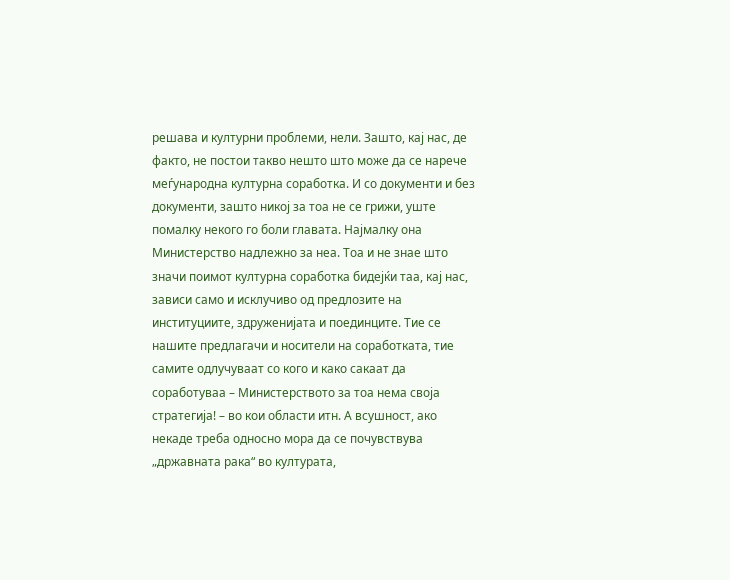решава и културни проблеми, нели. Зашто, кај нас, де факто, не постои такво нешто што може да се нарече меѓународна културна соработка. И со документи и без документи, зашто никој за тоа не се грижи, уште помалку некого го боли главата. Најмалку она Министерство надлежно за неа. Тоа и не знае што значи поимот културна соработка бидејќи таа, кај нас, зависи само и исклучиво од предлозите на институциите, здруженијата и поединците. Тие се нашите предлагачи и носители на соработката, тие самите одлучуваат со кого и како сакаат да соработуваа – Министерството за тоа нема своја стратегија! – во кои области итн. А всушност, ако некаде треба односно мора да се почувствува „државната рака“ во културата,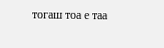тогаш тоа е таа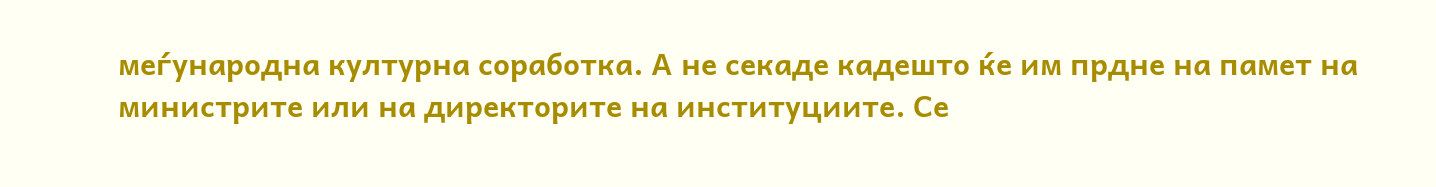меѓународна културна соработка. А не секаде кадешто ќе им прдне на памет на министрите или на директорите на институциите. Се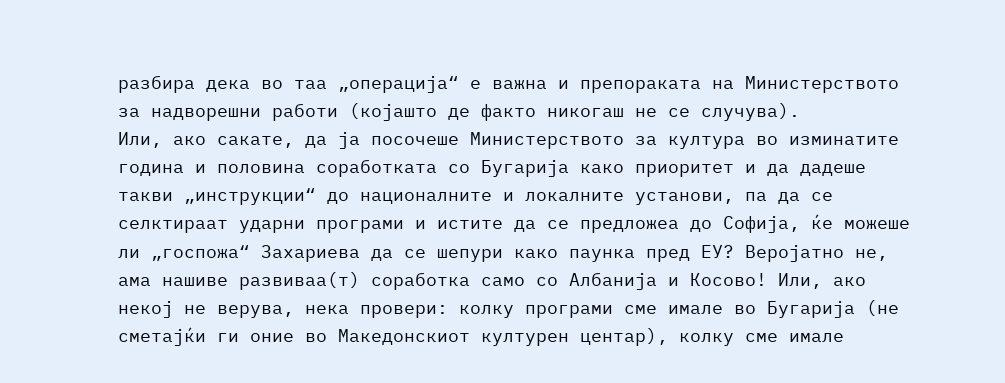разбира дека во таа „операција“ е важна и препораката на Министерството за надворешни работи (којашто де факто никогаш не се случува).
Или, ако сакате, да ја посочеше Министерството за култура во изминатите година и половина соработката со Бугарија како приоритет и да дадеше такви „инструкции“ до националните и локалните установи, па да се селктираат ударни програми и истите да се предложеа до Софија, ќе можеше ли „госпожа“ Захариева да се шепури како паунка пред ЕУ? Веројатно не, ама нашиве развиваа(т) соработка само со Албанија и Косово! Или, ако некој не верува, нека провери: колку програми сме имале во Бугарија (не сметајќи ги оние во Македонскиот културен центар), колку сме имале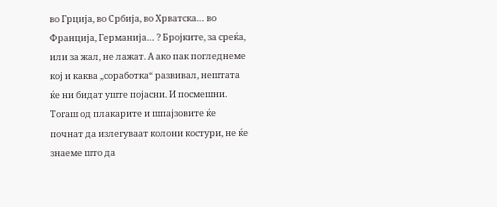во Грција, во Србија, во Хрватска… во Франција, Германија… ? Бројките, за среќа, или за жал, не лажат. А ако пак погледнеме кој и каква „соработка“ развивал, нештата ќе ни бидат уште појасни. И посмешни. Тогаш од плакарите и шпајзовите ќе почнат да излегуваат колони костури, не ќе знаеме што да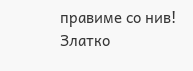правиме со нив!
Златко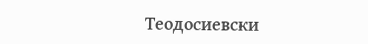Теодосиевски